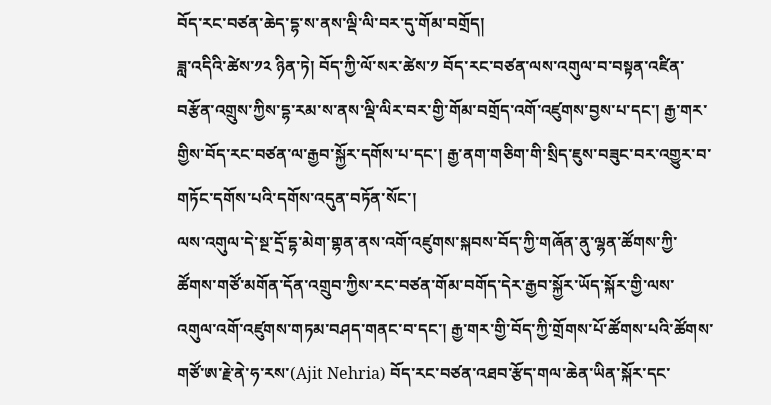བོད་རང་བཙན་ཆེད་དྷ་ས་ནས་ལྡི་ལི་བར་དུ་གོམ་བགྲོད།
ཟླ་འདིའི་ཚེས་༡༢ ཉིན་ཏེ། བོད་ཀྱི་ལོ་སར་ཚེས་༡ བོད་རང་བཙན་ལས་འགུལ་བ་བསྟན་འཛིན་བརྩོན་འགྲུས་ཀྱིས་དྷ་རམ་ས་ནས་ལྡི་ལིར་བར་གྱི་གོམ་བགྲོད་འགོ་འཛུགས་བྱས་པ་དང་། རྒྱ་གར་གྱིས་བོད་རང་བཙན་ལ་རྒྱབ་སྐྱོར་དགོས་པ་དང་། རྒྱ་ནག་གཅིག་གི་སྲིད་ཇུས་བཟུང་བར་འགྱུར་བ་གཏོང་དགོས་པའི་དགོས་འདུན་བཏོན་སོང་།
ལས་འགུལ་དེ་སྔ་དྲོ་དྷ་མེག་གྷན་ནས་འགོ་འཛུགས་སྐབས་བོད་ཀྱི་གཞོན་ནུ་ལྷན་ཚོགས་ཀྱི་ཚོགས་གཙོ་མགོན་དོན་འགྲུབ་ཀྱིས་རང་བཙན་གོམ་བགོད་དེར་རྒྱབ་སྐྱོར་ཡོད་སྐོར་གྱི་ལས་འགུལ་འགོ་འཛུགས་གཏམ་བཤད་གནང་བ་དང་། རྒྱ་གར་གྱི་བོད་ཀྱི་གྲོགས་པོ་ཚོགས་པའི་ཚོགས་གཙོ་ཨ་རྗེ་ནེ་ཧ་རས་(Ajit Nehria) བོད་རང་བཙན་འཐབ་རྩོད་གལ་ཆེན་ཡིན་སྐོར་དང་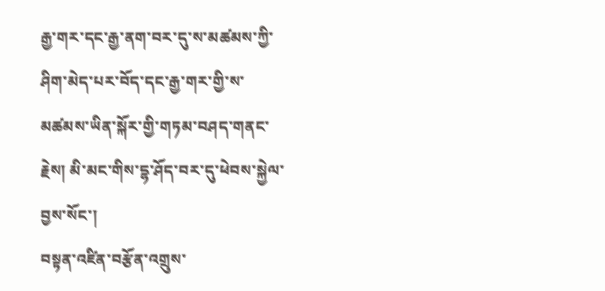རྒྱ་གར་དང་རྒྱ་ནག་བར་དུ་ས་མཚམས་ཀྱི་ཤིག་མེད་པར་བོད་དང་རྒྱ་གར་གྱི་ས་མཚམས་ཡིན་སྐོར་གྱི་གཏམ་བཤད་གནང་རྗེས། མི་མང་གིས་དྷ་ཤོད་བར་དུ་ཕེབས་སྐྱེལ་བྱས་སོང་།
བསྟན་འཛིན་བརྩོན་འགྲུས་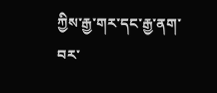ཀྱིས་རྒྱ་གར་དང་རྒྱ་ནག་བར་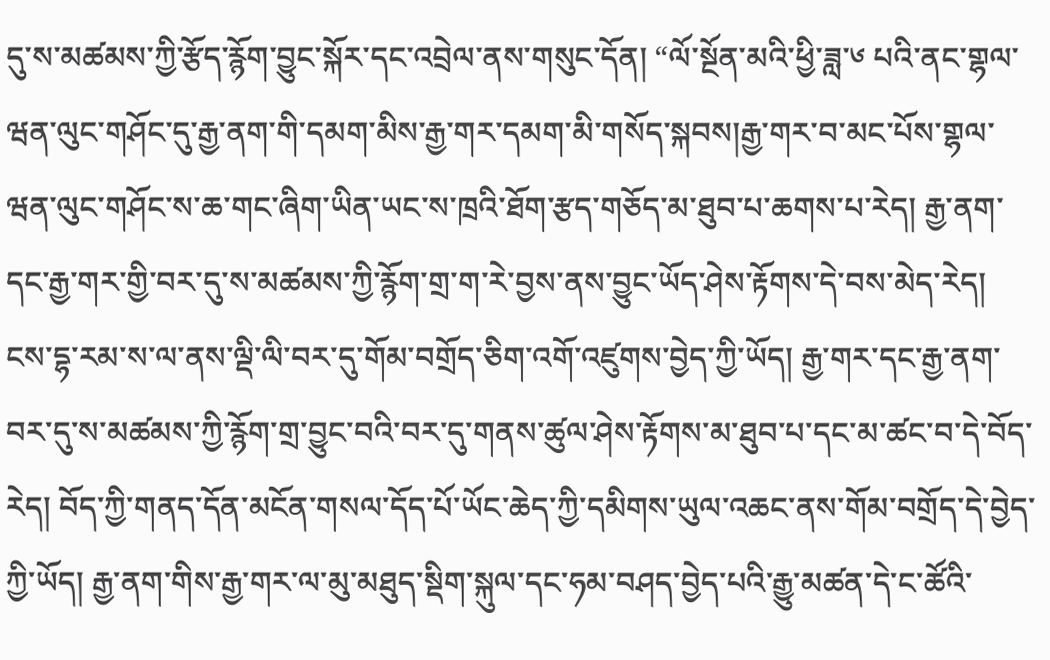དུ་ས་མཚམས་ཀྱི་རྩོད་རྙོག་བྱུང་སྐོར་དང་འབྲེལ་ནས་གསུང་དོན། “ལོ་སྔོན་མའི་ཕྱི་ཟླ་༦ པའི་ནང་གྷལ་ཝན་ལུང་གཤོང་དུ་རྒྱ་ནག་གི་དམག་མིས་རྒྱ་གར་དམག་མི་གསོད་སྐབས།རྒྱ་གར་བ་མང་པོས་གྷལ་ཝན་ལུང་གཤོང་ས་ཆ་གང་ཞིག་ཡིན་ཡང་ས་ཁྲའི་ཐོག་རྩད་གཅོད་མ་ཐུབ་པ་ཆགས་པ་རེད། རྒྱ་ནག་དང་རྒྱ་གར་གྱི་བར་དུ་ས་མཚམས་ཀྱི་རྙོག་གྲ་ག་རེ་བྱས་ནས་བྱུང་ཡོད་ཤེས་རྟོགས་དེ་བས་མེད་རེད། ངས་དྷ་རམ་ས་ལ་ནས་ལྡི་ལི་བར་དུ་གོམ་བགྲོད་ཅིག་འགོ་འཛུགས་བྱེད་ཀྱི་ཡོད། རྒྱ་གར་དང་རྒྱ་ནག་བར་དུ་ས་མཚམས་ཀྱི་རྙོག་གྲ་བྱུང་བའི་བར་དུ་གནས་ཚུལ་ཤེས་རྟོགས་མ་ཐུབ་པ་དང་མ་ཚང་བ་དེ་བོད་རེད། བོད་ཀྱི་གནད་དོན་མངོན་གསལ་དོད་པོ་ཡོང་ཆེད་ཀྱི་དམིགས་ཡུལ་འཆང་ནས་གོམ་བགྲོད་དེ་བྱེད་ཀྱི་ཡོད། རྒྱ་ནག་གིས་རྒྱ་གར་ལ་མུ་མཐུད་སྡིག་སྐུལ་དང་ཧམ་བཤད་བྱེད་པའི་རྒྱུ་མཚན་དེ་ང་ཚོའི་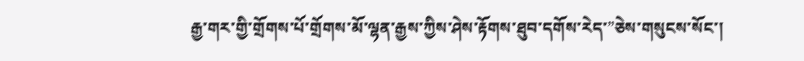རྒྱ་གར་གྱི་གྲོགས་པོ་གྲོགས་མོ་ལྷན་རྒྱས་ཀྱིས་ཤེས་རྟོགས་ཐུབ་དགོས་རེད་”ཅེས་གསུངས་སོང་།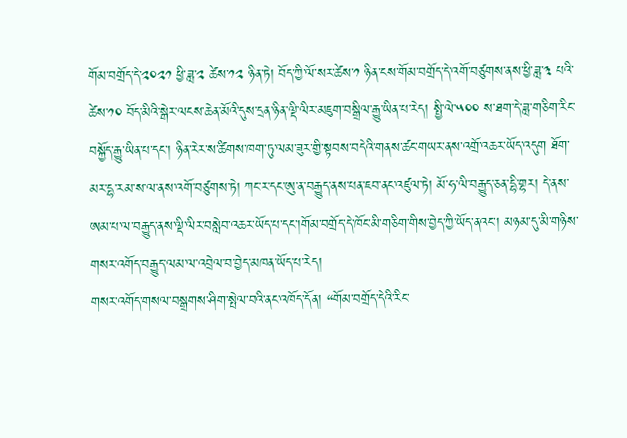གོམ་བགྲོད་དེ་༢༠༢༡ ཕྱི་ཟླ་༢ ཚེས་༡༢ ཉིན་ཏེ། བོད་ཀྱི་ལོ་སར་ཚེས་༡ ཉིན་ངས་གོམ་བགྲོད་དེ་འགོ་བཙུགས་ནས་ཕྱི་ཟླ་༣ པའི་ཚེས་༡༠ བོད་མིའི་སྒེར་ལངས་ཆེན་མོའི་དུས་དྲན་ཉིན་ལྡི་ལིར་མཇུག་བསྒྲིལ་རྒྱུ་ཡིན་པ་རེད། སྤྱི་ལེ་༥༠༠ ས་ཐག་དེ་ཟླ་གཅིག་རིང་བསྐྱོད་རྒྱུ་ཡིན་པ་དང་། ཉིན་རེར་ས་ཚིགས་ཁག་ཏུ་ལམ་ཟུར་གྱི་སྟབས་བདེའི་གནས་ཚང་གཡར་ནས་འགྲོ་འཆར་ཡོད་འདུག ཐོག་མར་དྷ་རམ་ས་ལ་ནས་འགོ་བཙུགས་ཏེ། ཀང་ར་དང་ཨུ་ན་བརྒྱུད་ནས་པན་ཇབ་ནང་འཛུལ་ཏེ། མོ་ཧ་ལི་བརྒྱུད་ཅན་དྷི་གྷར། དེ་ནས་ཨམ་པ་ལ་བརྒྱུད་ནས་ལྡི་ལིར་བསླེབ་འཆར་ཡོད་པ་དང་།གོམ་བགྲོད་དེ་ཁོང་མི་གཅིག་གིས་བྱེད་ཀྱི་ཡོད་ནའང་། མཉམ་དུ་མི་གཉིས་གསར་འགོད་བརྒྱུད་ལམ་ལ་འབྲེལ་བ་བྱེད་མཁན་ཡོད་པ་རེད།
གསར་འགོད་གསལ་བསྒྲགས་ཤིག་སྤེལ་བའི་ནང་འཁོད་དོན། “གོམ་བགྲོད་དེའི་རིང་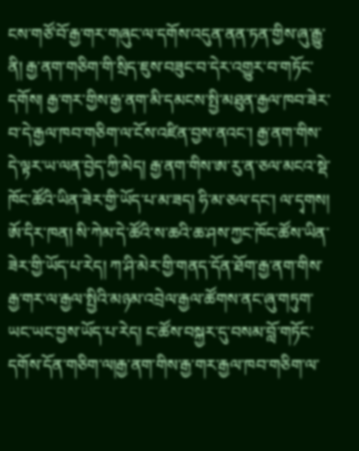ངས་གཙོ་བོ་རྒྱ་གར་གཞུང་ལ་དགོས་འདུན་ནན་ཏན་གྱིས་ཞུ་རྒྱུ་ནི། རྒྱ་ནག་གཅིག་གི་སྲིད་ཇུས་བཟུང་བ་དེར་འགྱུར་བ་གཏོང་དགོས། རྒྱ་གར་གྱིས་རྒྱ་ནག་མི་དམངས་སྤྱི་མཐུན་རྒྱལ་ཁབ་ཟེར་བ་དེ་རྒྱལ་ཁབ་གཅིག་ལ་ངོས་འཛིན་བྱས་ནའང་། རྒྱ་ནག་གིས་དེ་ལྟར་ཡ་ལན་བྱེད་ཀྱི་མེད། རྒྱ་ནག་གིས་ཨ་རུ་ན་ཅལ་མངའ་སྡེ་ཁོང་ཚོའི་ཡིན་ཟེར་གྱི་ཡོད་པ་མ་ཟད། ཧི་མ་ཅལ་དང་། ལ་དྭགས། ཨོ་དིར་ཁན། སི་ཀེམ་དེ་ཚོའི་ས་ཆའི་ཆ་ཤས་ཀྱང་ཁོང་ཚོས་ཡིན་ཟེར་གྱི་ཡོད་པ་རེད། ཀ་ཤི་མེར་གྱི་གནད་དོན་ཐོག་རྒྱ་ནག་གིས་རྒྱ་གར་ལ་རྒྱལ་སྤྱིའི་མཉམ་འབྲེལ་རྒྱལ་ཚོགས་ནང་ཞུ་གཏུག་ཡང་ཡང་བྱས་ཡོད་པ་རེད། ང་ཚོས་བསྐྱར་དུ་བསམ་བློ་གཏོང་དགོས་དོན་གཅིག་ལ།རྒྱ་ནག་གིས་རྒྱ་གར་རྒྱལ་ཁབ་གཅིག་ལ་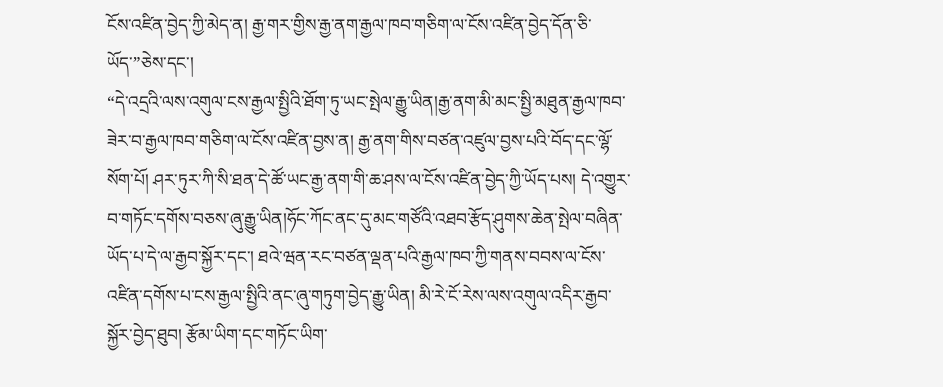ངོས་འཛིན་བྱེད་ཀྱི་མེད་ན། རྒྱ་གར་གྱིས་རྒྱ་ནག་རྒྱལ་ཁབ་གཅིག་ལ་ངོས་འཛིན་བྱེད་དོན་ཅི་ཡོད་”ཅེས་དང་།
“དེ་འདྲའི་ལས་འགུལ་ངས་རྒྱལ་སྤྱིའི་ཐོག་ཏུ་ཡང་སྤེལ་རྒྱུ་ཡིན།རྒྱ་ནག་མི་མང་སྤྱི་མཐུན་རྒྱལ་ཁབ་ཟེར་བ་རྒྱལ་ཁབ་གཅིག་ལ་ངོས་འཛིན་བྱས་ན། རྒྱ་ནག་གིས་བཙན་འཛུལ་བྱས་པའི་བོད་དང་ལྷོ་སོག་པོ། ཤར་ཏུར་ཀི་སི་ཐན་དེ་ཚོ་ཡང་རྒྱ་ནག་གི་ཆ་ཤས་ལ་ངོས་འཛིན་བྱེད་ཀྱི་ཡོད་པས། དེ་འགྱུར་བ་གཏོང་དགོས་བཅས་ཞུ་རྒྱུ་ཡིན།ཧོང་ཀོང་ནང་དུ་མང་གཙོའི་འཐབ་རྩོད་ཤུགས་ཆེན་སྤེལ་བཞིན་ཡོད་པ་དེ་ལ་རྒྱབ་སྐྱོར་དང་། ཐའེ་ཝན་རང་བཙན་ལྡན་པའི་རྒྱལ་ཁབ་ཀྱི་གནས་བབས་ལ་ངོས་འཛིན་དགོས་པ་ངས་རྒྱལ་སྤྱིའི་ནང་ཞུ་གཏུག་བྱེད་རྒྱུ་ཡིན། མི་རེ་ངོ་རེས་ལས་འགུལ་འདིར་རྒྱབ་སྐྱོར་བྱེད་ཐུབ། རྩོམ་ཡིག་དང་གཏོང་ཡིག་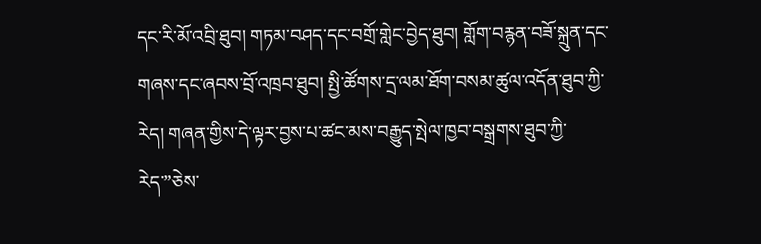དང་རི་མོ་འབྲི་ཐུབ། གཏམ་བཤད་དང་བགྲོ་གླེང་བྱེད་ཐུབ། གློག་བརྙན་བཟོ་སྐྲུན་དང་གཞས་དང་ཞབས་བྲོ་འཁྲབ་ཐུབ། སྤྱི་ཚོགས་དྲ་ལམ་ཐོག་བསམ་ཚུལ་འདོན་ཐུབ་ཀྱི་རེད། གཞན་གྱིས་དེ་ལྟར་བྱས་པ་ཚང་མས་བརྒྱུད་སྤེལ་ཁྱབ་བསྒྲགས་ཐུབ་ཀྱི་རེད་”ཅེས་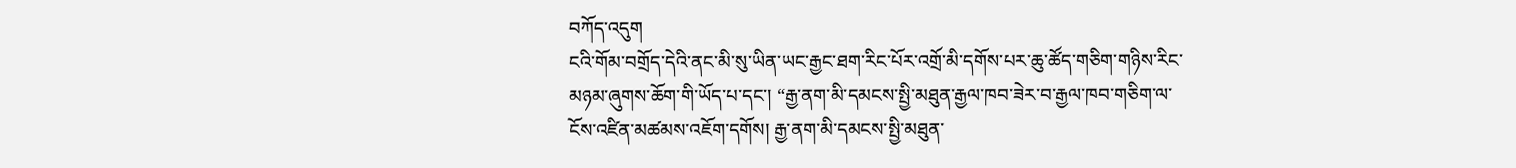བཀོད་འདུག
ངའི་གོམ་བགྲོད་དེའི་ནང་མི་སུ་ཡིན་ཡང་རྒྱང་ཐག་རིང་པོར་འགྲོ་མི་དགོས་པར་ཆུ་ཚོད་གཅིག་གཉིས་རིང་མཉམ་ཞུགས་ཆོག་གི་ཡོད་པ་དང་། “རྒྱ་ནག་མི་དམངས་སྤྱི་མཐུན་རྒྱལ་ཁབ་ཟེར་བ་རྒྱལ་ཁབ་གཅིག་ལ་ངོས་འཛིན་མཚམས་འཇོག་དགོས། རྒྱ་ནག་མི་དམངས་སྤྱི་མཐུན་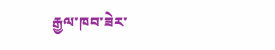རྒྱལ་ཁབ་ཟེར་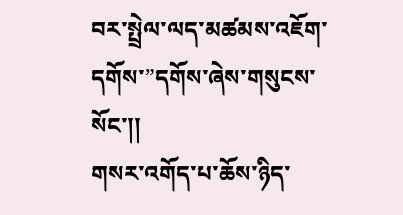བར་སྤྲེལ་ལད་མཚམས་འཇོག་དགོས་”དགོས་ཞེས་གསུངས་སོང་།།
གསར་འགོད་པ་ཆོས་ཉིད་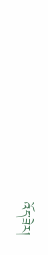འོད་ཟེར།